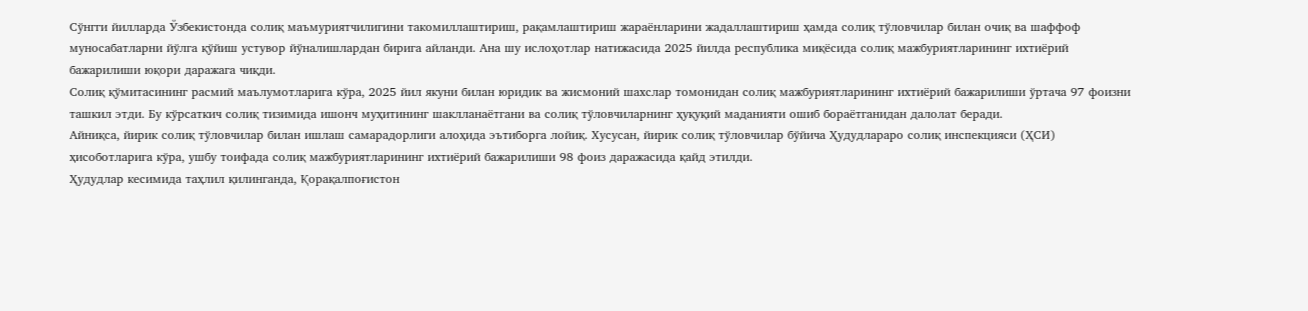Сўнгги йилларда Ўзбекистонда солиқ маъмуриятчилигини такомиллаштириш, рақамлаштириш жараёнларини жадаллаштириш ҳамда солиқ тўловчилар билан очиқ ва шаффоф муносабатларни йўлга қўйиш устувор йўналишлардан бирига айланди. Ана шу ислоҳотлар натижасида 2025 йилда республика миқёсида солиқ мажбуриятларининг ихтиёрий бажарилиши юқори даражага чиқди.
Солиқ қўмитасининг расмий маълумотларига кўра, 2025 йил якуни билан юридик ва жисмоний шахслар томонидан солиқ мажбуриятларининг ихтиёрий бажарилиши ўртача 97 фоизни ташкил этди. Бу кўрсаткич солиқ тизимида ишонч муҳитининг шаклланаётгани ва солиқ тўловчиларнинг ҳуқуқий маданияти ошиб бораётганидан далолат беради.
Айниқса, йирик солиқ тўловчилар билан ишлаш самарадорлиги алоҳида эътиборга лойиқ. Хусусан, йирик солиқ тўловчилар бўйича Ҳудудлараро солиқ инспекцияси (ҲСИ) ҳисоботларига кўра, ушбу тоифада солиқ мажбуриятларининг ихтиёрий бажарилиши 98 фоиз даражасида қайд этилди.
Ҳудудлар кесимида таҳлил қилинганда, Қорақалпоғистон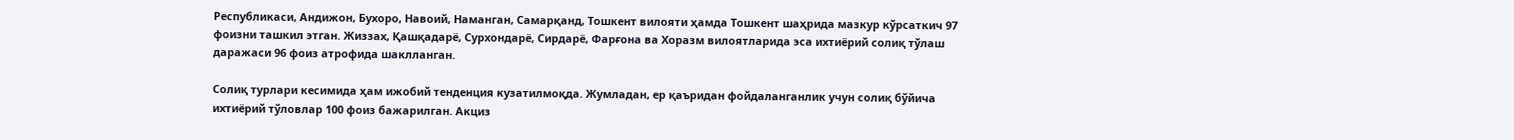Республикаси, Андижон, Бухоро, Навоий, Наманган, Самарқанд, Тошкент вилояти ҳамда Тошкент шаҳрида мазкур кўрсаткич 97 фоизни ташкил этган. Жиззах, Қашқадарё, Сурхондарё, Сирдарё, Фарғона ва Хоразм вилоятларида эса ихтиёрий солиқ тўлаш даражаси 96 фоиз атрофида шаклланган.

Солиқ турлари кесимида ҳам ижобий тенденция кузатилмоқда. Жумладан, ер қаъридан фойдаланганлик учун солиқ бўйича ихтиёрий тўловлар 100 фоиз бажарилган. Акциз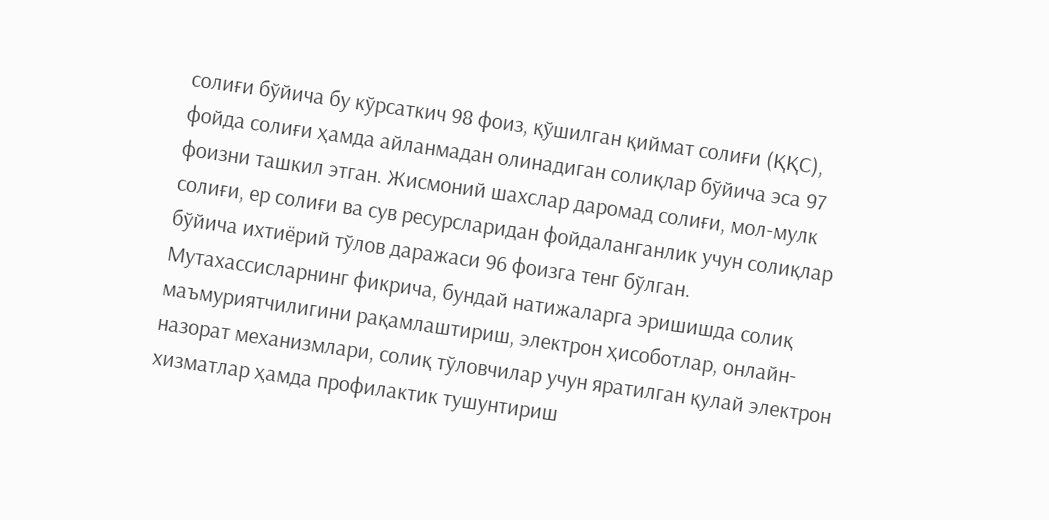солиғи бўйича бу кўрсаткич 98 фоиз, қўшилган қиймат солиғи (ҚҚС), фойда солиғи ҳамда айланмадан олинадиган солиқлар бўйича эса 97 фоизни ташкил этган. Жисмоний шахслар даромад солиғи, мол-мулк солиғи, ер солиғи ва сув ресурсларидан фойдаланганлик учун солиқлар бўйича ихтиёрий тўлов даражаси 96 фоизга тенг бўлган.
Мутахассисларнинг фикрича, бундай натижаларга эришишда солиқ маъмуриятчилигини рақамлаштириш, электрон ҳисоботлар, онлайн-назорат механизмлари, солиқ тўловчилар учун яратилган қулай электрон хизматлар ҳамда профилактик тушунтириш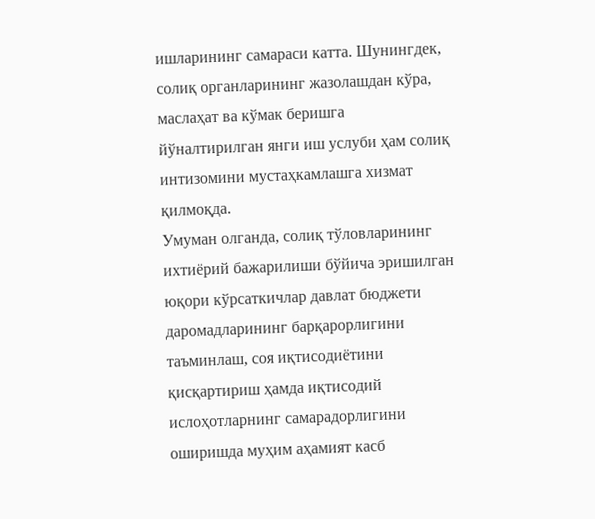ишларининг самараси катта. Шунингдек, солиқ органларининг жазолашдан кўра, маслаҳат ва кўмак беришга йўналтирилган янги иш услуби ҳам солиқ интизомини мустаҳкамлашга хизмат қилмоқда.
Умуман олганда, солиқ тўловларининг ихтиёрий бажарилиши бўйича эришилган юқори кўрсаткичлар давлат бюджети даромадларининг барқарорлигини таъминлаш, соя иқтисодиётини қисқартириш ҳамда иқтисодий ислоҳотларнинг самарадорлигини оширишда муҳим аҳамият касб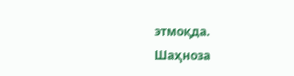этмоқда.
Шаҳноза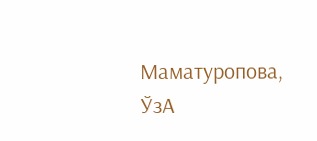Маматуропова, ЎзА